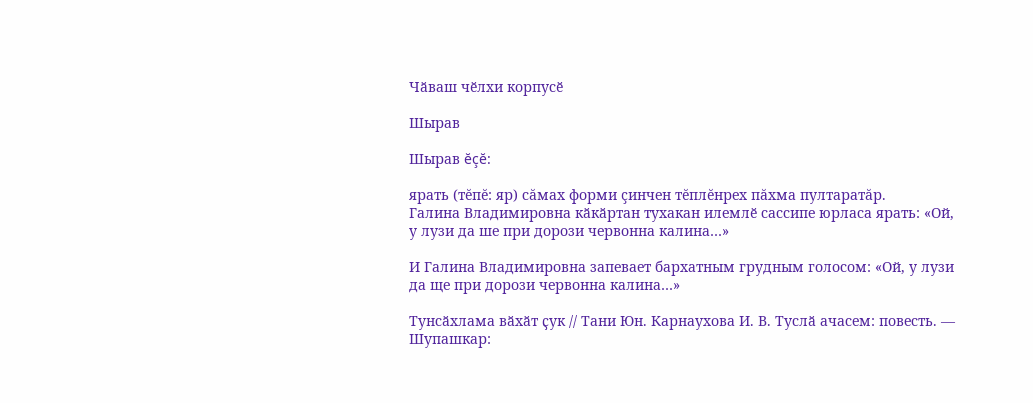Чӑваш чӗлхи корпусӗ

Шырав

Шырав ĕçĕ:

ярать (тĕпĕ: яр) сăмах форми çинчен тĕплĕнрех пăхма пултаратăр.
Галина Владимировна кӑкӑртан тухакан илемлӗ сассипе юрласа ярать: «Ой, у лузи да ше при дорози червонна калина…»

И Галина Владимировна запевает бархатным грудным голосом: «Ой, у лузи да ще при дорози червонна калина…»

Тунсӑхлама вӑхӑт ҫук // Тани Юн. Карнаухова И. В. Туслӑ ачасем: повесть. — Шупашкар: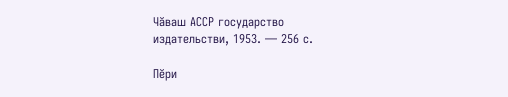Чӑваш АССР государство издательстви, 1953. — 256 с.

Пӗри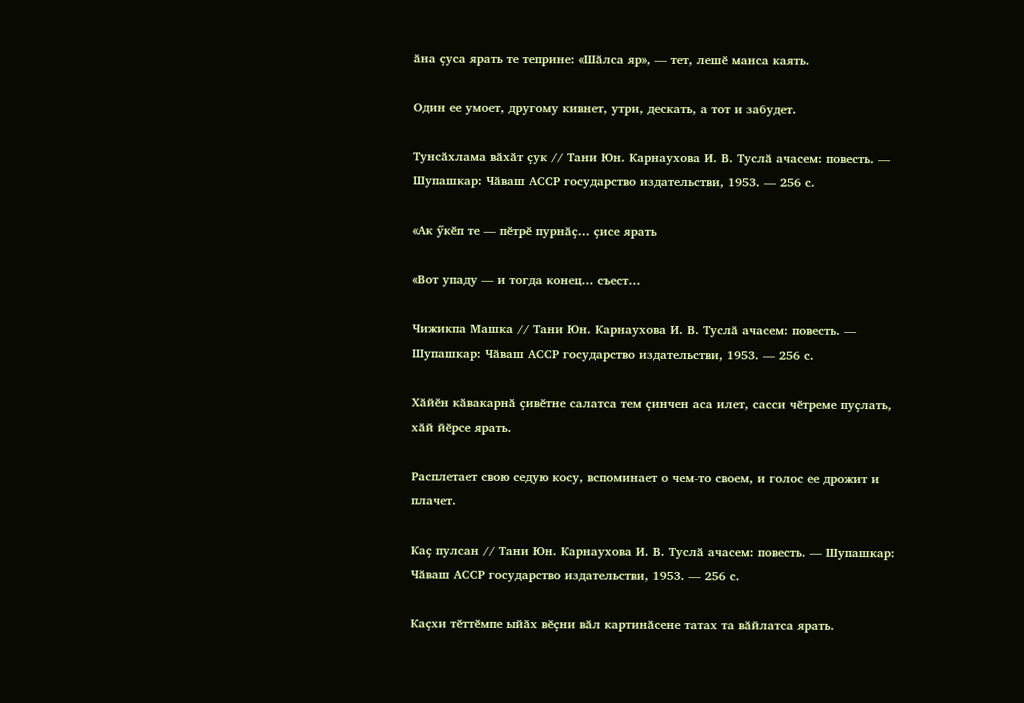ӑна ҫуса ярать те теприне: «Шӑлса яр», — тет, лешӗ манса каять.

Один ее умоет, другому кивнет, утри, дескать, а тот и забудет.

Тунсӑхлама вӑхӑт ҫук // Тани Юн. Карнаухова И. В. Туслӑ ачасем: повесть. — Шупашкар: Чӑваш АССР государство издательстви, 1953. — 256 с.

«Ак ӳкӗп те — пӗтрӗ пурнӑҫ… ҫисе ярать

«Вот упаду — и тогда конец… съест…

Чижикпа Машка // Тани Юн. Карнаухова И. В. Туслӑ ачасем: повесть. — Шупашкар: Чӑваш АССР государство издательстви, 1953. — 256 с.

Хӑйӗн кӑвакарнӑ ҫивӗтне салатса тем ҫинчен аса илет, сасси чӗтреме пуҫлать, хӑй йӗрсе ярать.

Расплетает свою седую косу, вспоминает о чем-то своем, и голос ее дрожит и плачет.

Каҫ пулсан // Тани Юн. Карнаухова И. В. Туслӑ ачасем: повесть. — Шупашкар: Чӑваш АССР государство издательстви, 1953. — 256 с.

Каҫхи тӗттӗмпе ыйӑх вӗҫни вӑл картинӑсене татах та вӑйлатса ярать.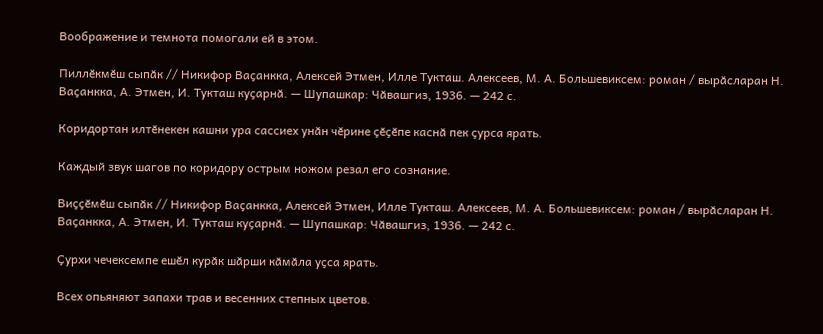Воображение и темнота помогали ей в этом.

Пиллӗкмӗш сыпӑк // Никифор Ваҫанкка, Алексей Этмен, Илле Тукташ. Алексеев, М. А. Большевиксем: роман / вырӑсларан Н. Ваҫанкка, А. Этмен, И. Тукташ куҫарнӑ. — Шупашкар: Чӑвашгиз, 1936. — 242 с.

Коридортан илтӗнекен кашни ура сассиех унӑн чӗрине ҫӗҫӗпе каснӑ пек ҫурса ярать.

Каждый звук шагов по коридору острым ножом резал его сознание.

Виҫҫӗмӗш сыпӑк // Никифор Ваҫанкка, Алексей Этмен, Илле Тукташ. Алексеев, М. А. Большевиксем: роман / вырӑсларан Н. Ваҫанкка, А. Этмен, И. Тукташ куҫарнӑ. — Шупашкар: Чӑвашгиз, 1936. — 242 с.

Ҫурхи чечексемпе ешӗл курӑк шӑрши кӑмӑла уҫса ярать.

Всех опьяняют запахи трав и весенних степных цветов.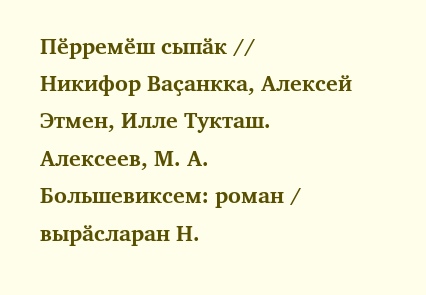Пӗрремӗш сыпӑк // Никифор Ваҫанкка, Алексей Этмен, Илле Тукташ. Алексеев, М. А. Большевиксем: роман / вырӑсларан Н.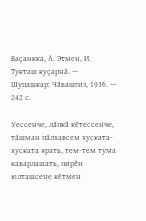Ваҫанкка, А. Этмен, И. Тукташ куҫарнӑ. — Шупашкар: Чӑвашгиз, 1936. — 242 с.

Уессенче, лӑпкӑ кӗтессенче, тӑшман пӑлхавсем хуската-хуската ярать, тем-тем тума каварлашать, пирӗн юлташсене кӗтмен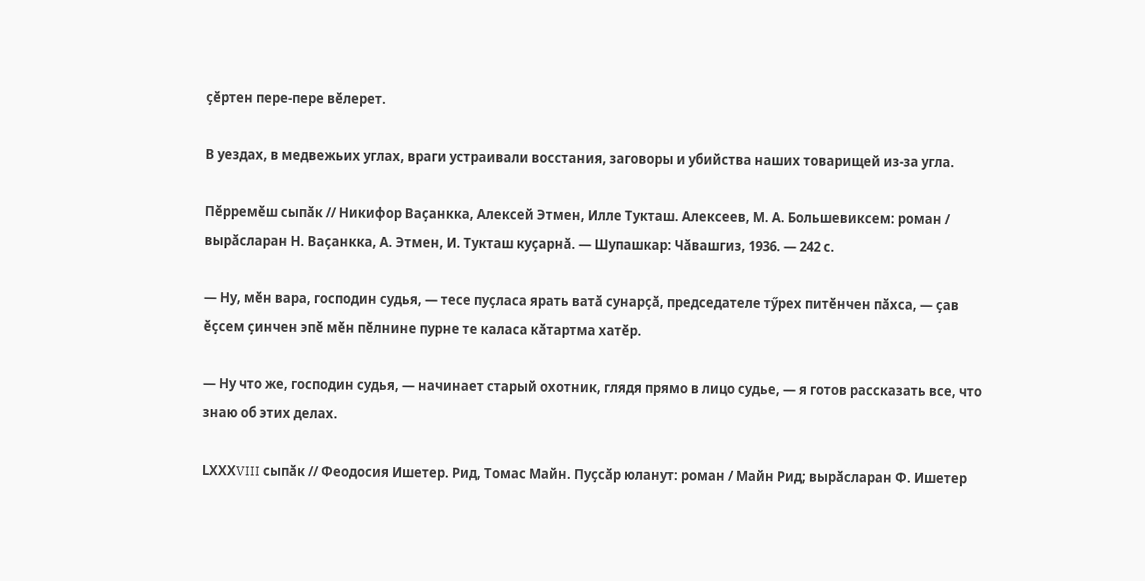ҫӗртен пере-пере вӗлерет.

В уездах, в медвежьих углах, враги устраивали восстания, заговоры и убийства наших товарищей из-за угла.

Пӗрремӗш сыпӑк // Никифор Ваҫанкка, Алексей Этмен, Илле Тукташ. Алексеев, М. А. Большевиксем: роман / вырӑсларан Н. Ваҫанкка, А. Этмен, И. Тукташ куҫарнӑ. — Шупашкар: Чӑвашгиз, 1936. — 242 с.

— Ну, мӗн вара, господин судья, — тесе пуҫласа ярать ватӑ сунарҫӑ, председателе тӳрех питӗнчен пӑхса, — ҫав ӗҫсем ҫинчен эпӗ мӗн пӗлнине пурне те каласа кӑтартма хатӗр.

— Ну что же, господин судья, — начинает старый охотник, глядя прямо в лицо судье, — я готов рассказать все, что знаю об этих делах.

LХХХVIII сыпӑк // Феодосия Ишетер. Рид, Томас Майн. Пуҫсӑр юланут: роман / Майн Рид; вырӑсларан Ф. Ишетер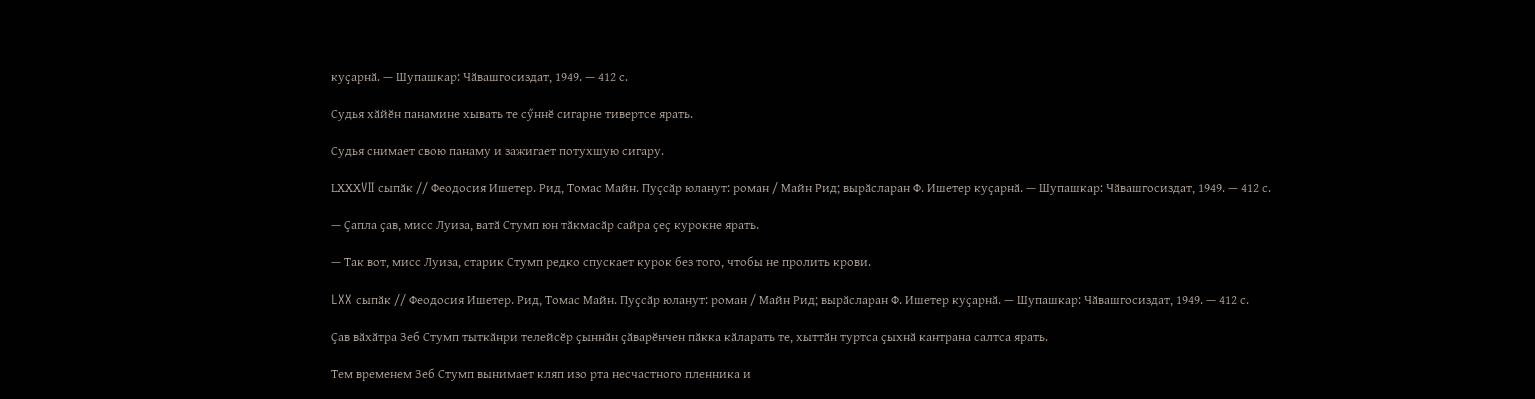куҫарнӑ. — Шупашкар: Чӑвашгосиздат, 1949. — 412 с.

Судья хӑйӗн панамине хывать те сӳннӗ сигарне тивертсе ярать.

Судья снимает свою панаму и зажигает потухшую сигару.

LХХХVII сыпӑк // Феодосия Ишетер. Рид, Томас Майн. Пуҫсӑр юланут: роман / Майн Рид; вырӑсларан Ф. Ишетер куҫарнӑ. — Шупашкар: Чӑвашгосиздат, 1949. — 412 с.

— Ҫапла ҫав, мисс Луиза, ватӑ Стумп юн тӑкмасӑр сайра ҫеҫ курокне ярать.

— Так вот, мисс Луиза, старик Стумп редко спускает курок без того, чтобы не пролить крови.

LXX сыпӑк // Феодосия Ишетер. Рид, Томас Майн. Пуҫсӑр юланут: роман / Майн Рид; вырӑсларан Ф. Ишетер куҫарнӑ. — Шупашкар: Чӑвашгосиздат, 1949. — 412 с.

Ҫав вӑхӑтра Зеб Стумп тыткӑнри телейсӗр ҫыннӑн ҫӑварӗнчен пӑкка кӑларать те, хыттӑн туртса ҫыхнӑ кантрана салтса ярать.

Тем временем Зеб Стумп вынимает кляп изо рта несчастного пленника и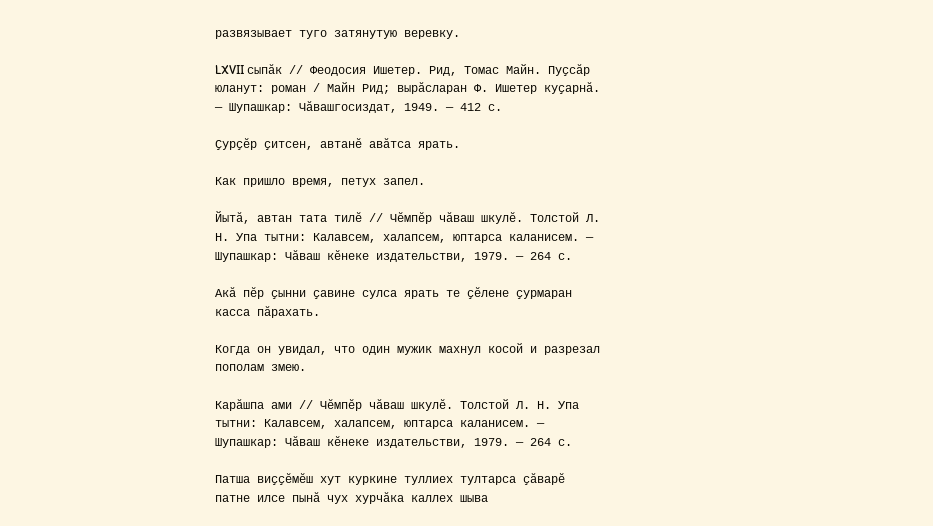развязывает туго затянутую веревку.

LXVII сыпӑк // Феодосия Ишетер. Рид, Томас Майн. Пуҫсӑр юланут: роман / Майн Рид; вырӑсларан Ф. Ишетер куҫарнӑ. — Шупашкар: Чӑвашгосиздат, 1949. — 412 с.

Ҫурҫӗр ҫитсен, автанӗ авӑтса ярать.

Как пришло время, петух запел.

Йытӑ, автан тата тилӗ // Чӗмпӗр чӑваш шкулӗ. Толстой Л. Н. Упа тытни: Калавсем, халапсем, юптарса каланисем. — Шупашкар: Чӑваш кӗнеке издательстви, 1979. — 264 с.

Акӑ пӗр ҫынни ҫавине сулса ярать те ҫӗлене ҫурмаран касса пӑрахать.

Когда он увидал, что один мужик махнул косой и разрезал пополам змею.

Карӑшпа ами // Чӗмпӗр чӑваш шкулӗ. Толстой Л. Н. Упа тытни: Калавсем, халапсем, юптарса каланисем. — Шупашкар: Чӑваш кӗнеке издательстви, 1979. — 264 с.

Патша виҫҫӗмӗш хут куркине туллиех тултарса ҫӑварӗ патне илсе пынӑ чух хурчӑка каллех шыва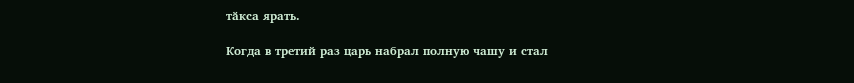тӑкса ярать.

Когда в третий раз царь набрал полную чашу и стал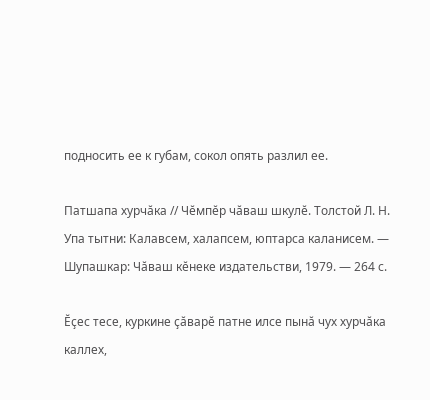подносить ее к губам, сокол опять разлил ее.

Патшапа хурчӑка // Чӗмпӗр чӑваш шкулӗ. Толстой Л. Н. Упа тытни: Калавсем, халапсем, юптарса каланисем. — Шупашкар: Чӑваш кӗнеке издательстви, 1979. — 264 с.

Ӗҫес тесе, куркине ҫӑварӗ патне илсе пынӑ чух хурчӑка каллех,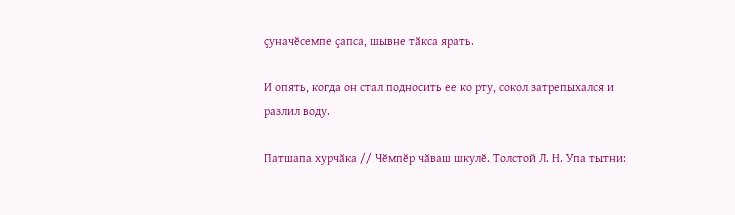ҫуначӗсемпе ҫапса, шывне тӑкса ярать.

И опять, когда он стал подносить ее ко рту, сокол затрепыхался и разлил воду.

Патшапа хурчӑка // Чӗмпӗр чӑваш шкулӗ. Толстой Л. Н. Упа тытни: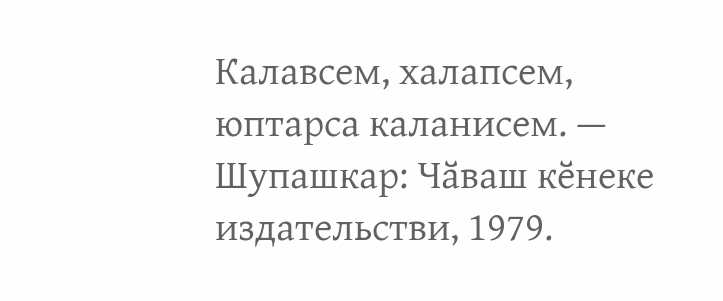Калавсем, халапсем, юптарса каланисем. — Шупашкар: Чӑваш кӗнеке издательстви, 1979.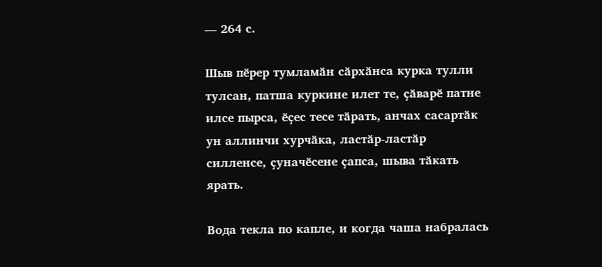— 264 с.

Шыв пӗрер тумламӑн сӑрхӑнса курка тулли тулсан, патша куркине илет те, ҫӑварӗ патне илсе пырса, ӗҫес тесе тӑрать, анчах сасартӑк ун аллинчи хурчӑка, ластӑр-ластӑр силленсе, ҫуначӗсене ҫапса, шыва тӑкать ярать.

Вода текла по капле, и когда чаша набралась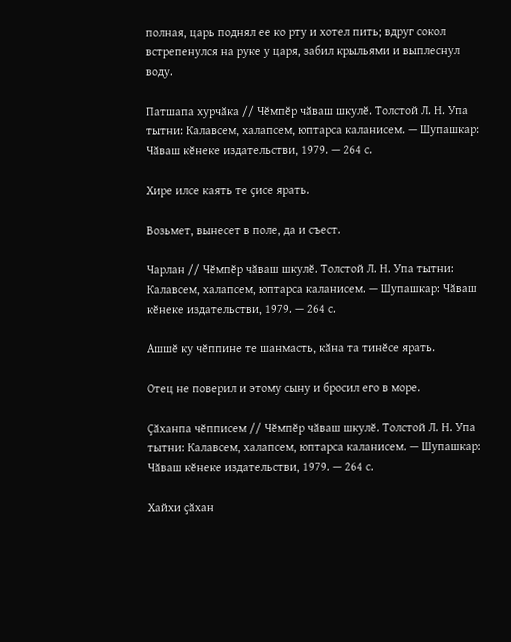полная, царь поднял ее ко рту и хотел пить; вдруг сокол встрепенулся на руке у царя, забил крыльями и выплеснул воду.

Патшапа хурчӑка // Чӗмпӗр чӑваш шкулӗ. Толстой Л. Н. Упа тытни: Калавсем, халапсем, юптарса каланисем. — Шупашкар: Чӑваш кӗнеке издательстви, 1979. — 264 с.

Хире илсе каять те ҫисе ярать.

Возьмет, вынесет в поле, да и съест.

Чарлан // Чӗмпӗр чӑваш шкулӗ. Толстой Л. Н. Упа тытни: Калавсем, халапсем, юптарса каланисем. — Шупашкар: Чӑваш кӗнеке издательстви, 1979. — 264 с.

Ашшӗ ку чӗппине те шанмасть, кӑна та тинӗсе ярать.

Отец не поверил и этому сыну и бросил его в море.

Ҫӑханпа чӗпписем // Чӗмпӗр чӑваш шкулӗ. Толстой Л. Н. Упа тытни: Калавсем, халапсем, юптарса каланисем. — Шупашкар: Чӑваш кӗнеке издательстви, 1979. — 264 с.

Хайхи ҫӑхан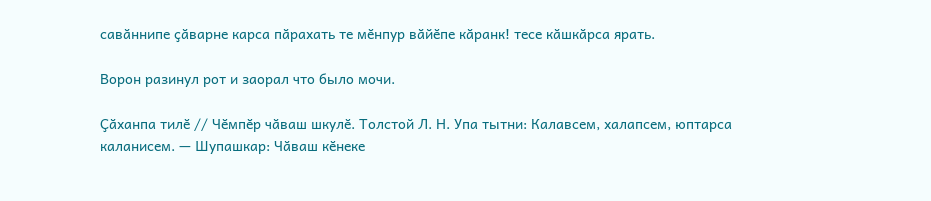савӑннипе ҫӑварне карса пӑрахать те мӗнпур вӑйӗпе кӑранк! тесе кӑшкӑрса ярать.

Ворон разинул рот и заорал что было мочи.

Ҫӑханпа тилӗ // Чӗмпӗр чӑваш шкулӗ. Толстой Л. Н. Упа тытни: Калавсем, халапсем, юптарса каланисем. — Шупашкар: Чӑваш кӗнеке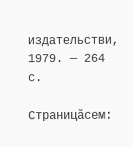издательстви, 1979. — 264 с.

Страницăсем: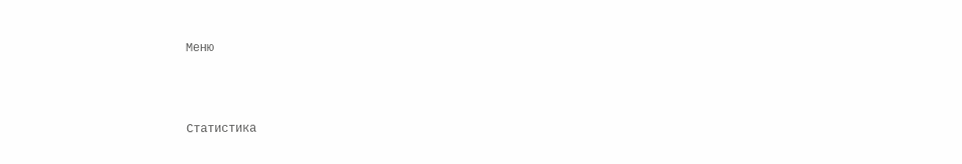Меню



Статистика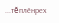...тĕплӗнрех